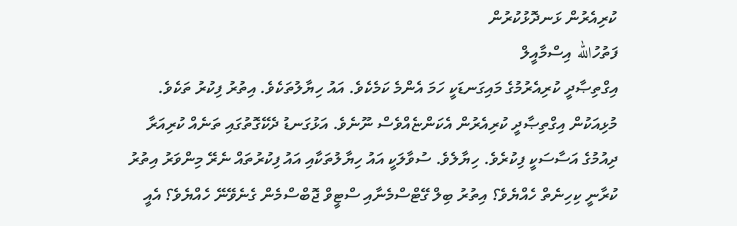ކުރިއެރުން ޅަނދޮޅުކުރުން
ފަތުހުالله އިސްމާއީލް
އިގްތިޞާދީ ކުރިއެރުމުގެ މައިގަނޑަކީ ހަމަ އެންމެ ކަމެކެވެ. އައު ހިޔާލުތަކެވެ. އިތުރު ފިކުރު ތަކެވެ. މުޅިއަކުން އިގްތިޞާދީ ކުރިއެރުން އެކަންޏެއްވެސް ނޫނެވެ. އަޅުގަނޑު ދެކޭގޮތުގައި ތަނެއް ކުރިއަރާ ދިއުމުގެ އަސާސަކީ ފިކުރެވެ. ހިޔާލެވެ. ސުވާލަކީ އައު ހިޔާލުތަކާއި އައު ފިކުރުތައް ނެރޭ މިންވަރު އިތުރު ކުރާނީ ކިހިނެތް ހެއްޔެވެ؟ އިތުރު ބިލް ގޭޓްސްމެނާއި ސްޓީވް ޖޮބްސްމެން ގެނެވޭނޭ ހެއްޔެވެ؟ އެއީ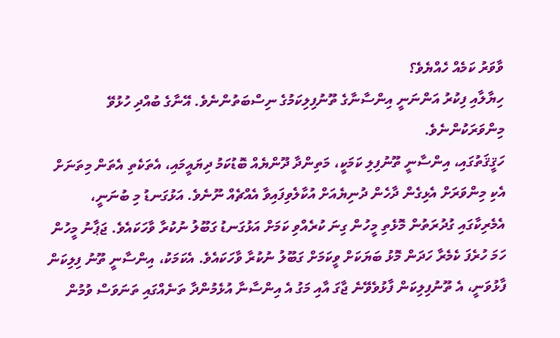ވާވަރު ކަމެއް ހެއްޔެވެ؟
ހިޔާލާއި ފިކުރު އަންނަނީ އިންސާނާގެ ތޫނުފިލިކަމުގެ ނިސްބަތުންނެވެ. އޭނާގެ ބުއްދި ހުޅުވޭ މިންވަރަކުންނެވެ.
ހަޤީޤަތުގައި، އިންސާނީ ތޫނުފިލި ކަމަކީ، މަތިންދާ ދޫންޔެއް ބޮޑުކަމު ދިޔައީމައި، އެތަކެތި އެތަން މިތަނަށް އެކި މިންވަރަށް އެޅިގެން ދާހެން ދުނިޔެއަށް އުކާލެވިފައިވާ އެއްޗެއް ނޫނެވެ. އަޅުގަނޑު މި ބުނަނީ، އެމެރިކާގައި ގުދުރަތުން މޮޅެތި މީހުން ގިނަ ކުރެއްވި ކަމަށް އަޅުގަނޑު ގަބޫލު ނުކުރާ ވާހަކައެވެ. ޖަޕާނު މީހުން ހަމަ ހުރެފަ ކެމެރާ ހަދަން މޮޅު ބަޔަކަށް ވީކަމަށް ގަބޫލު ނުކުރާ ވާހަކައެވެ. އެކަމަކު، އިންސާނީ ތޫނު ފިލިކަން ފާޅުވަނީ، އެ ތޫނުފިލިކަން ފާޅުވެވޭނެ ޖާގަ އާއި މަގު އެ އިންސާނާ އުޅެމުންދާ ތަނެއްގައި ތަނަވަސް ވުމުން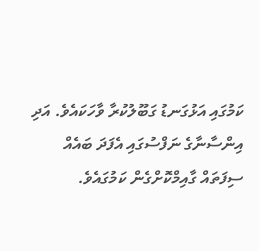ކަމުގައި އަޅުގަނޑު ގަބޫލުކުރާ ވާހަކައެވެ. އަދި އިންސާނާގެ ނަފްސުގައި އެފަދަ ބައެއް ސިފަތައް ގާއިމްކޮށްގެން ކަމުގައެވެ.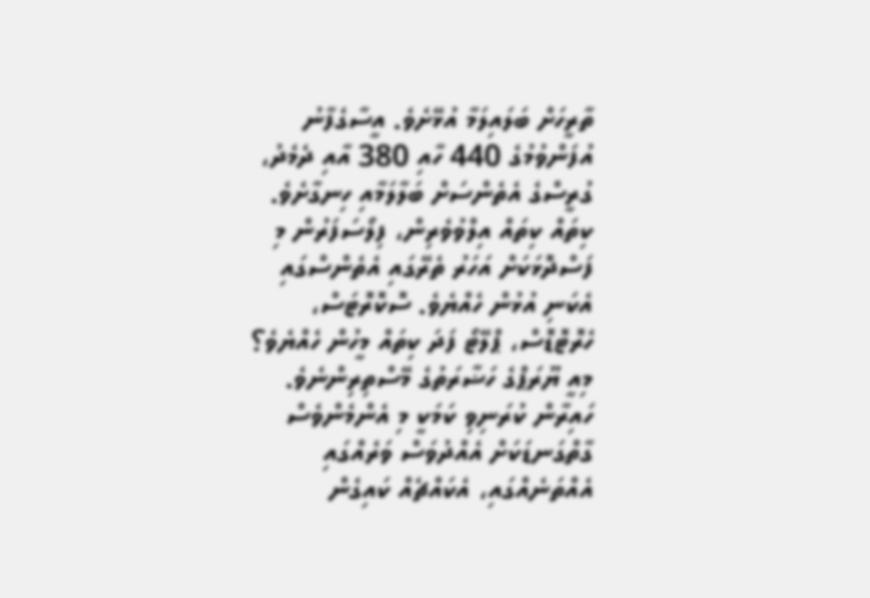ތާރީހަށް ބަލައިލަމާ އުޅޭށެވެ. އީސާގެފާނު އުފަންވުމުގެ 440 ހާއި 380 އާއި ދެމެދު، ގުރީސްގެ އެތެންސަށް ބަލާލަމާއި ހިނގާށެވެ. ކިތައް ކިތައް އިލްވުވެރިން، ފިލޯސަފަރުން މި ފަސްދޮޅަކަށް އަހަރު ތެރޭގައި އެތެންސްގައި އެކަނި އުޅުން ހެއްޔެވެ. ސޮކޮރޮޓަސް، ހެރޮޓޮޑޮސް، ޕްލޭޓޯ ފަދަ ކިތައް މީހުން ހެއްޔެވެ؟ މިއީ ޔޫރަޕްގެ ހަޟާރަތުގެ މޭސްތިރިންނެވެ. ހައިރާން ކުރަނިވި ކަމަކީ މި އެންމެންވެސް ގާތްގަނޑަކަށް އެއްދުވަސް ވަރެއްގައި އެއްތަނެއްގައި، އެކައްޗެއް ކައިގެން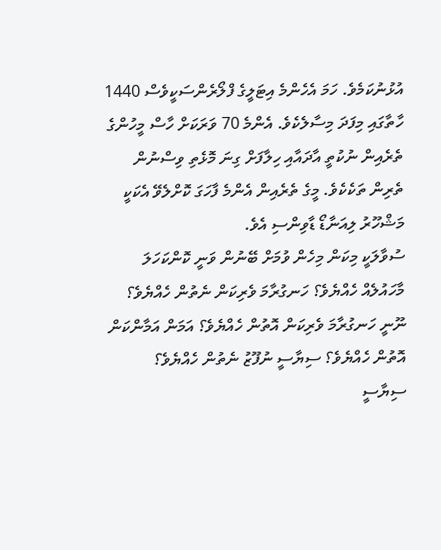އުޅުނުކަމެވެ. ހަމަ އެހެންމެ އިޓަލީގެ ފްލޯރެންސަކީވެސް 1440 ހާތާގައި މިފަދަ މިސާލެކެވެ. އެންމެ 70 ވަރަކަށް ހާސް މީހުންގެ ތެރެއިން ނުކުތީ އާދައާއި ހިލާފަށް ގިނަ މޮޅެތި ވިސްނުން ތެރިން ތަކެކެވެ. މީގެ ތެރެއިން އެންމެ ފާހަގަ ކޮށްލެވޭ އެކަކީ މަޝްހޫރު ލިއަނާޑޯ ޑާވިންސި އެވެ.
ސުވާލަކީ މިކަން މިހެން ވުމަށް ބޭނުން ވަނީ ކޮންކަހަލަ މާހައުލެއް ހެއްޔެވެ؟ ހަނގުރާމަ ވެރިކަން ނެތުން ހެއްޔެވެ؟ ނޫނީ ހަނގުރާމަ ވެރިކަން އޮތުން ހެއްޔެވެ؟ އަމަން އަމާންކަން އޮތުން ހެއްޔެވެ؟ ސިޔާސީ ނުފޫޒު ނެތުން ހެއްޔެވެ؟ ސިޔާސީ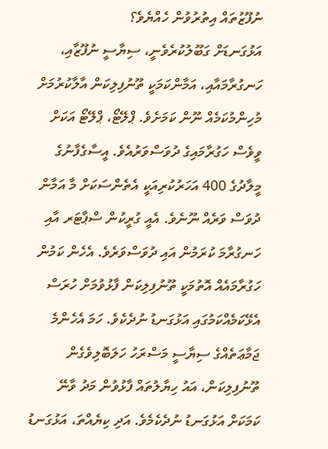ނުފޫޒުތައް އިތުރުވުން ހެއްޔެވެ؟
އަޅުގަނޑަށް ގަބޫލުކުރެވެނީ، ސިޔާސީ ނުފޫޒާއި، ހަނގުރާމައާއި، އަމާންކަމަކީ ތޫނުފިލިކަން އާލާކުރުމަށް މުހިންމުކަމެއް ނޫން ކަމަށެވެ. ޕްލޭޓޯ، ޕްލޭޓޯ އަކަށް ވީވެސް ހަގުރާމައިގެ ދުވަސްވަރުއެވެ. އީސާގެފާނުގެ މީލާދުގެ 400 އަހަރުކުރިއަކީ އެތެންސަކަށް މާ އަމާން ދުވަސް ވަރެއް ނޫނެވެ. އެއީ ގުރީކުން ސްޕާޓަރ އާއި ހަނގުރާމަ ކުރަމުން އައި ދުވަސްވަރެވެ. އެހެން ކަމުން ހަގުރާމައެއް އޮތުމަކީ ތޫނުފިލިކަން ފާޅުވުމަށް ހުރަސް އެޅޭކަމެއްކަމުގައި އަޅުގަނޑު ނުދެކެވެ. ހަމަ އެހެންމެ ޖަމާޢަތެއްގެ ސިޔާސީ މަސްރަހު ހަލަބޮލިވެގެން ތޫނުފިލިކަން، އައު ހިޔާލުތައް ފާޅުވުން މަދު ވާނޭ ކަމަކަށް އަޅުގަނޑު ނުދެކެމެވެ. އަދި ކިޔެއްތަ، އަޅުގަނޑު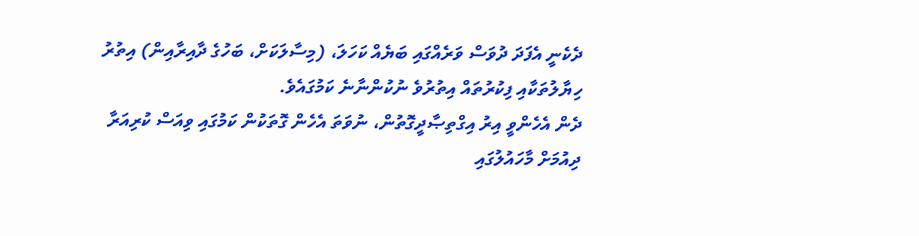ދެކެނީ އެފަދަ ދުވަސް ވަރެއްގައި ބަޔެއް ކަހަލަ، (މިސާލަކަށް، ބަހުގެ ދާއިރާއިން) އިތުރު ހިޔާލުތަކާއި ފިކުރުތައް އިތުރުވެ ނުކުންނާނެ ކަމުގައެވެ.
ދެން އެހެންވީ އިރު އިގްތިޞާދީގޮތުން، ނުވަތަ އެހެން ގޮތަކުން ކަމުގައި ވިއަސް ކުރިއަރާ ދިއުމަށް މާހައުލުގައި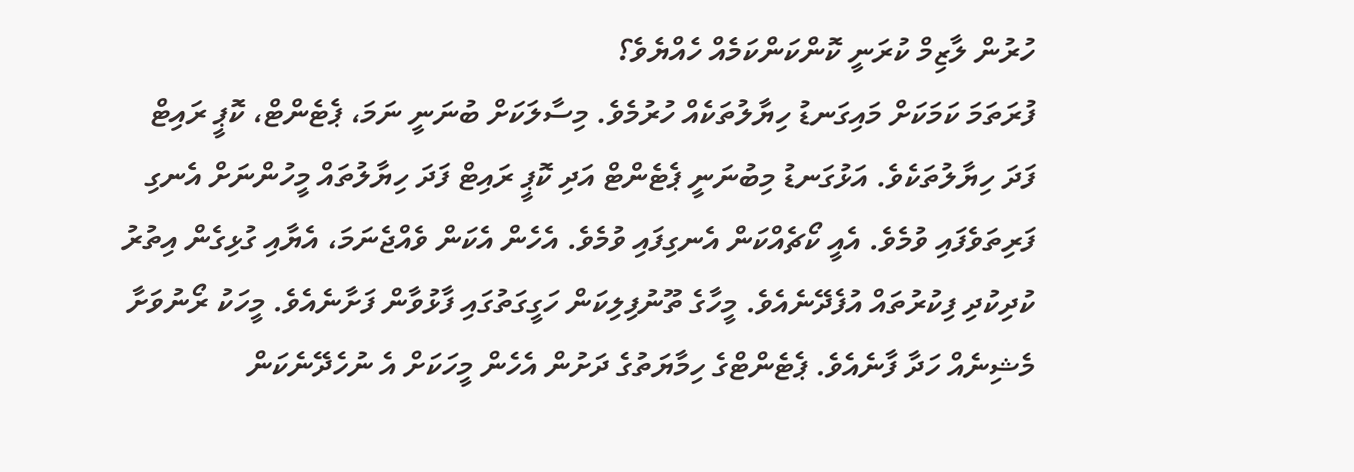ހުރުން ލާޒިމް ކުރަނީ ކޮންކަންކަމެއް ހެއްޔެވެ؟
ފުރަތަމަ ކަމަކަށް މައިގަނޑު ހިޔާލުތަކެއް ހުރުމެވެ. މިސާލަކަށް ބުނަނީ ނަމަ، ޕެޓެންޓް، ކޮޕީ ރައިޓް ފަދަ ހިޔާލުތަކެވެ. އަޅުގަނޑު މިބުނަނީ ޕެޓެންޓް އަދި ކޮޕީ ރައިޓް ފަދަ ހިޔާލުތައް މީހުންނަށް އެނގި ފަރިތަވެފައި ވުމެވެ. އެއީ ކޯޗެއްކަން އެނގިފައި ވުމެވެ. އެހެން އެކަން ވެއްޖެނަމަ، އެޔާއި ގުޅިގެން އިތުރު ކުދިކުދި ފިކުރުތައް އުފެދޭނެއެވެ. މީހާގެ ތޫނުފިލިކަން ހަގީގަތުގައި ފާޅުވާން ފަށާނެއެވެ. މީހަކު ރޯނުވަށާ މެޝިނެއް ހަދާ ފާނެއެވެ. ޕެޓެންޓްގެ ހިމާޔަތުގެ ދަށުން އެހެން މީހަކަށް އެ ނުހެދޭނެކަން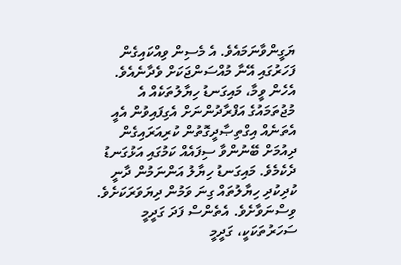ޔަގީންވާނަމައެވެ. އެ މެސިން ވިއްކައިގެން ފަހަރުގައި އޭނާ މުއްސަންޖަކަށް ވެދާނެއެވެ. އެހެން ވީމާ، މައިގަނޑު ހިޔާލުތަކެއް އެ މުޖުތަމައުގެ އަފްރާދުންނަށް އެގިފައިވުން އެއީ އެތަނެއް އިގްތިޞާދީގޮތުން ކުރިއަރައިގެން ދިއުމަށް ބޭނުންވާ ސިފައެއް ކަމުގައި އަޅުގަނޑު ދެކެމެވެ. މައިގަނޑު ހިޔާލު އަންނަމުން ދާނީ ކުދިކުދި ހިޔާލުތައް ގިނަ ވަމުން ދިޔަވަރަކަށެވެ.
ވިސްނަވާށެވެ. އެތެންސް ފަދަ ގަދީމީ ސަހަރުތަކަކީ، ގަދީމީ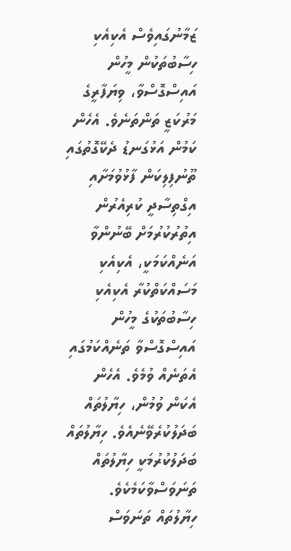ޒަމާނުގައިވެސް އެކިއެކި ހިސާބުތަކުން މީހުން އައިސްގޮސްވާ، ވިޔަފާރީގެ މަރުކަޒީ ތަންތަނެވެ. އެހެން ކަމުން އަޅުގަނޑު ދެކޭގޮތުގައި ތޫނުފިލިކަން ފާޅުވުމަށާއި އިގްތިސާދީ ކުރިއެރުން އިތުރުކުރުމަށް ބޭނުންވާ އަނެއްކަމަކީ، އެކިއެކި މަސައްކަތްކުރާ އެކިއެކި ހިސާބުތަކުގެ މީހުން އައިސްގޮސްވާ ތަނެއްކަމުގައި އެތަނެއް ވުމެވެ. އެހެން އެކަން ވުމުން، ހިޔާލުތައް ބަދަލުކުރެވޭނެއެވެ. ހިޔާލުތައް ބަދަލުކުރުމަކީ ހިޔާލުތައް ތަނަވަސްވާކަމެކެވެ. ހިޔާލުތައް ތަނަވަސް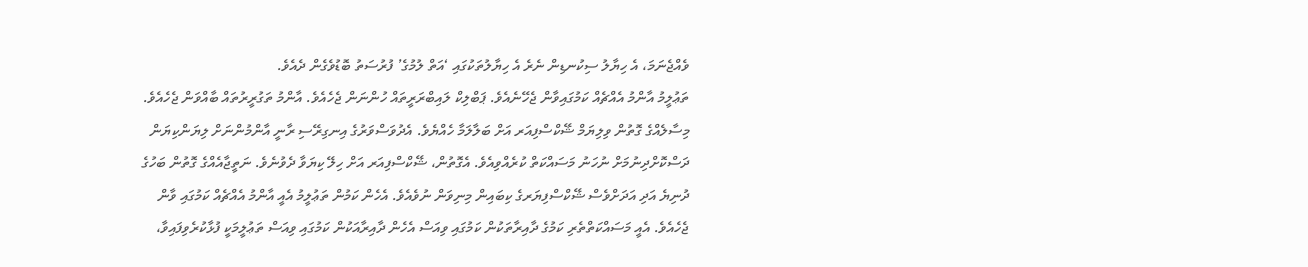ވެއްޖެނަމަ، އެ ހިޔާލު ސިކުނޑިން ނެރެ އެ ހިޔާލުތަކުގައި ‘އަތް ލުމުގެ’ ފުރުސަތު ބޮޑުވެގެން ދެއެވެ.
ތަޢުލީމު އާންމު އެއްޗެއް ކަމުގައިވާން ޖެހޭނެއެވެ. ޕަބްލިކް ލައިބްރަރީތައް ހުންނަން ޖެހެއެވެ. އާންމު ތަގުރީރުތައް ބާއްވަން ޖެހެއެވެ. މިސާލެއްގެ ގޮތުން ވިލިޔަމް ޝޭކްސްފިއަރ އަށް ބަލާލަމާ ހެއްޔެވެ. އެދުވަސްވަރުގެ އިނގިރޭސި ރާނީ އާންމުންނަށް ލިޔަންކިޔަން ދަސްކޮށްދިނުމަށް ނުހަނު މަސައްކަތް ކުރެއްވިއެވެ. އެގޮތުން، ޝޭކްސްފިއަރ އަށް ހިލޭ ކިޔަވާ ދެވުނެވެ. ނަތީޖާއެއްގެ ގޮތުން ބަހުގެ ދުނިޔެ އަދި އަދަށްވެސް ޝޭކްސްފިޔަރގެ ކިބައިން މިނިވަން ނުވެއެވެ. އެހެން ކަމުން ތަޢުލީމު އެއީ އާންމު އެއްޗެއް ކަމުގައި ވާން ޖެހެއެވެ. އެއީ މަސައްކަތްތެރި ކަމުގެ ދާއިރާތަކުން ކަމުގައި ވިއަސް އެހެން ދާއިރާއަކުން ކަމުގައި ވިއަސް ތަޢުލީމަކީ ފުޅާކުރެވިފައިވާ،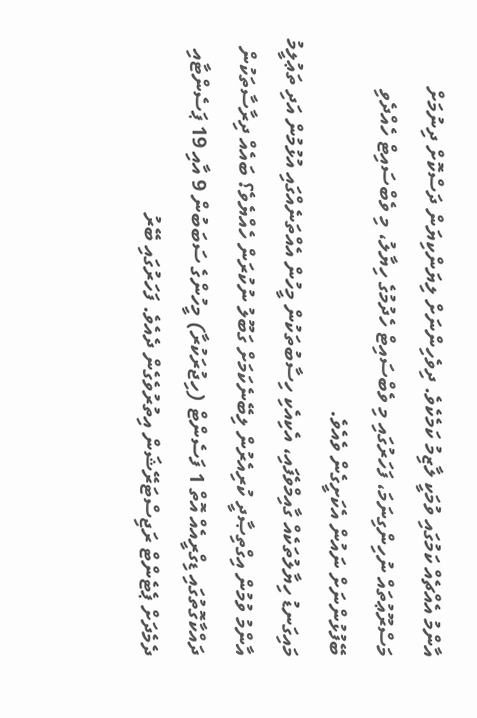އާންމު އެއްޗެއް ކަމުގައި ވުމަކީ ލާޒިމު ކަމެކެވެ. ދިވެހިންނަށް ލިޔަންކިޔަން ދަސްކޮށް ދިނުމަށް މަސްރޫޢުތައް ނުހިންގިނަމަ، ފަހަރުގައި މި ވެބްސައިޓް ހެދުމުގެ ހިޔާލު، މި ވެބްސައިޓް ހެއްދެވި ބޭފުޅުންނަށް ނައުން އެކަށީގެން ވެއެވެ.
މައިގަނޑު ހިޔާލުތަކެއް ގާއިމްވެފައި، އެކިއެކި ހިސާބުތަކުން މީހުން އެއްތަނެއްގައި އުޅުމުން އަދި ތަޢުލީމު އާންމު ވުމުން އިގްތިޞާދީ ކުރިއެރުން ލިބޭނެކަމަށް ގަބޫލު ނުކުރަން ހެއްޔެވެ؟ ބައެއް ދިރާސާތަކުން ދައްކާގޮތުގައި ޑިގްރީއެއް އޮތް 1 ފަސެންޓް (ހިޖުރަކުރާ) މީހުންގެ ސަބަބުން 9 އާއި 19 ޕަސެންޓާއި ދެމެދަށް ޕެޓެންޓް ރަޖިސްޓަރޭޝަން އިތުރުވެގެން ދެއެވެ. ފަހަރުގައި ބޭރު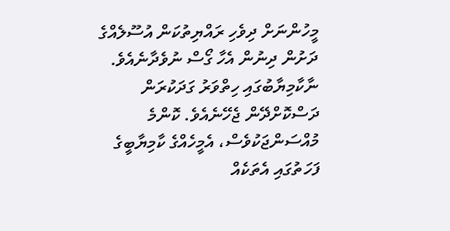މީހުންނަށް ދިވެހި ރައްޔިތުކަން އުސޫލެއްގެ ދަށުން ދިނުން އެހާ ގޯސް ނުވެދާނެއެވެ.
ނާކާމިޔާބުގައި ހިތްވަރު ގަދަކުރަން ދަސްކޮށްދޭން ޖެހޭނެއެވެ. ކޮންމެ މުއްސަންޖަކުވެސް، އެމީހެއްގެ ކާމިޔާބީގެ ފަހަތުގައި އެތަކެއް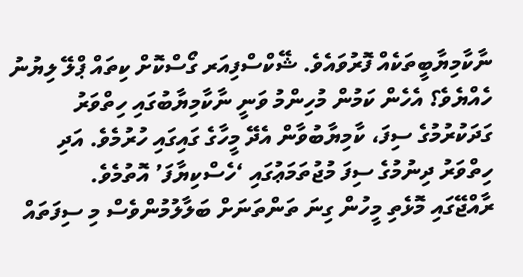ނާކާމިޔާބީތަކެއް ފޮރުވައެވެ. ޝޭކްސްފިއަރ ގޯސްކޮށް ކިތައް ޕްލޭ ލިޔުނު ހެއްޔެވެ؟ އެހެން ކަމުން މުހިންމު ވަނީ ނާކާމިޔާބުގައި ހިތްވަރު ގަދަކުރުމުގެ ސިފަ، ކާމިޔާބުވާން އެދޭ މީހާގެ ގައިގައި ހުރުމެވެ. އަދި ހިތްވަރު ދިނުމުގެ ސިފަ މުޖުތަމަޢުގައި ‘ހެސްކިޔާފަ’ އޮތުމެވެ.
ރާއްޖޭގައި މޮޅެތި މީހުން ގިނަ ތަންތަނަށް ބަލާލުމުންވެސް މި ސިފަތައް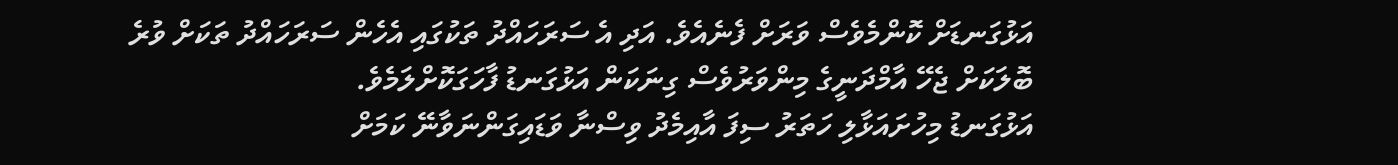އަޅުގަނޑަށް ކޮންމެވެސް ވަރަށް ފެނެއެވެ. އަދި އެ ސަރަހައްދު ތަކުގައި އެހެން ސަރަހައްދު ތަކަށް ވުރެ ބޮލަކަށް ޖެހޭ އާމްދަނީގެ މިންވަރުވެސް ގިނަކަން އަޅުގަނޑު ފާހަގަކޮށްލަމެވެ.
އަޅުގަނޑު މިހުށައަޅާލި ހަތަރު ސިފަ އާއިމެދު ވިސްނާ ވަޑައިގަންނަވާނޭ ކަމަށް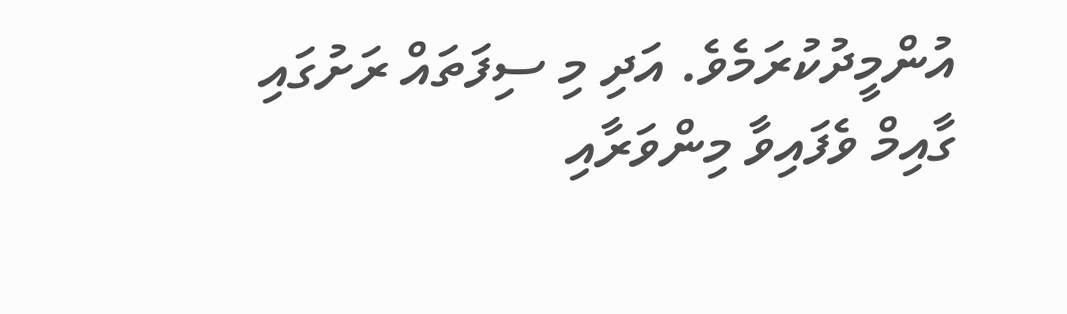އުންމީދުކުރަމެވެ. އަދި މި ސިފަތައް ރަށުގައި ގާއިމް ވެފައިވާ މިންވަރާއި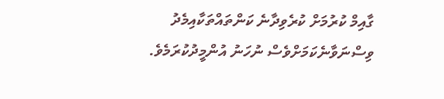ގާއިމް ކުރުމަށް ކުރެވިދާނެ ކަންތައްތަކާއިމެދު ވިސްނަވާނެކަމަށްވެސް ނުހަނު އުންމީދުކުރަމެވެ.